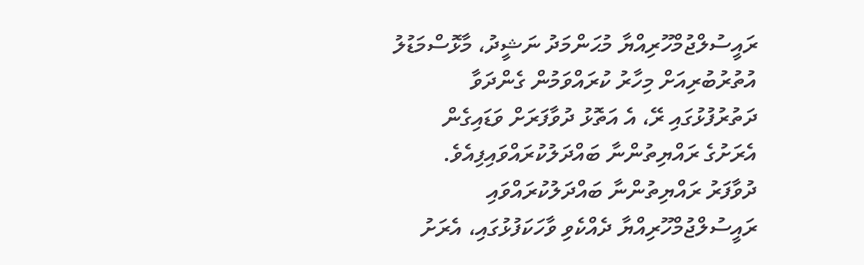ރައީސުލްޖުމްހޫރިއްޔާ މުޙަންމަދު ނަޝީދު، މާޅޮސްމަޑުލު އުތުރުބުރިއަށް މިހާރު ކުރައްވަމުން ގެންދަވާ ދަތުރުފުޅުގައި ރޭ، އެ އަތޮޅު ދުވާފަރަށް ވަޑައިގެން އެރަށުގެ ރައްޔިތުންނާ ބައްދަލުކުރައްވައިފިއެވެ.
ދުވާފަރު ރައްޔިތުންނާ ބައްދަލުކުރައްވައި ރައީސުލްޖުމްހޫރިއްޔާ ދެއްކެވި ވާހަކަފުޅުގައި، އެރަށު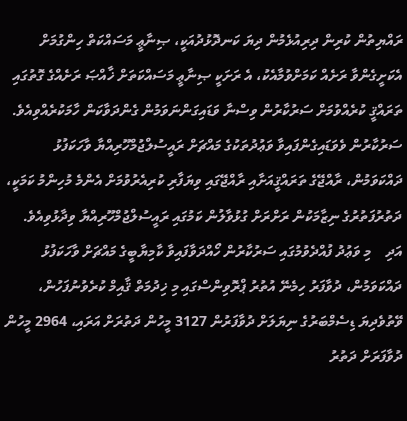ރައްޔިތުން ކުރިން ދިރިއުޅެމުން ދިޔަ ކަނދޮޅުދުއަކީ، ޞިނާޢީ މަސައްކަތް ހިންގުމަށް އެކަށީގެންވާ ރަށެއް ކަމަށްވުމާއެކު، އެ ރަށަކީ ޞިނާޢީ މަސައްކަތަށް ޚާއްޞަ ރަށެއްގެ ގޮތުގައި ތަރައްޤީ ކުރެއްވުމަށް ސަރުކާރުން ވިސްނާ ވަޑައިގަންނަވަމުން ގެންދަވާކަން ހާމަކުރެއްވިއެވެ.
ސަރުކާރުން ވެވަޑައިގެންފައިވާ ވަޢުދުތަކުގެ މައްޗަށް ރައީސުލްޖުމްހޫރިއްޔާ ވާހަކަފުޅު ދައްކަވަމުން، ރާއްޖޭގެ ތަރައްޤީއަށާއި ރާއްޖޭގައި ވިޔަފާރި ކުރިއެރުވުމަށް އެންމެ މުހިންމު ކަމަކީ، ދަތުރުފަތުރުގެ ނިޒާމަކުން ރަށްރަށް ގުޅުވާލުން ކަމުގައި ރައީސުލްޖުމްހޫރިއްޔާ ވިދާޅުވިއެވެ. އަދި    މި ވަޢުދު ފުއްދެވުމުގައި ސަރުކާރުން ހޯއްދަވާފައިވާ ކާމިޔާބީގެ މައްޗަށް ވާހަކަފުޅު ދައްކަވަމުން، ދުވާފަރު ހިމެނޭ އުތުރު ޕްރޮވިންސްގައި މި ޚިދުމަތް ޤާއިމް ކުރެވުނުފަހުން، ވޭތުވެދިޔަ ޑިސެމްބަރުގެ ނިޔަލަށް ދުވާފަރުން 3127 މީހުން ދަތުރަށް އަރައި، 2964 މީހުން ދުވާފަރަށް ދަތުރު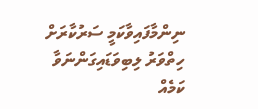ނިންމާފައިވާކަމީ ސަރުކާރަށް ހިތްވަރު ލިބިވަޑައިގަންނަވާ ކަމެއް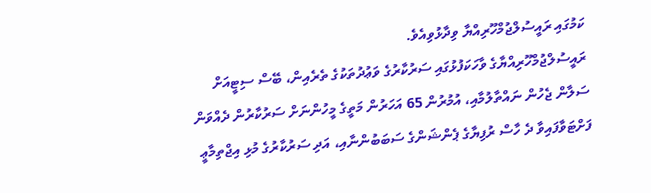ކަމުގައި ރައީސުލްޖުމްހޫރިއްޔާ ވިދާޅުވިއެވެ.
ރައީސުލްޖުމްހޫރިއްޔާގެ ވާހަކަފުޅުގައި ސަރުކާރުގެ ވަޢުދުތަކުގެ ތެރެއިން، ބޭސް ސިޓީއަށް ސަލާން ޖެހުން ނައްތާލުމާއި، އުމުރުން 65 އަހަރުން މަތީގެ މީހުންނަށް ސަރުކާރުން ދެއްވަން ފަށްޓަވާފައިވާ ދެ ހާސް ރުފިޔާގެ ޕެންޝަންގެ ސަބަބުންނާއި، އަދި ސަރުކާރުގެ މުޅި އިޖްތިމާޢީ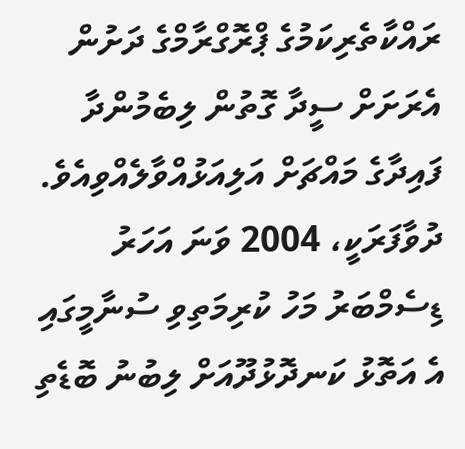ރައްކާތެރިކަމުގެ ޕްރޮގްރާމްގެ ދަށުން އެރަށަށް ސީދާ ގޮތުން ލިބެމުންދާ ފައިދާގެ މައްޗަށް އަލިއަޅުއްވާލެއްވިއެވެ.
ދުވާފަރަކީ، 2004 ވަނަ އަހަރު ޑިސެމްބަރު މަހު ކުރިމަތިވި ސުނާމީގައި އެ އަތޮޅު ކަނދޮޅުދޫއަށް ލިބުނު ބޮޑެތި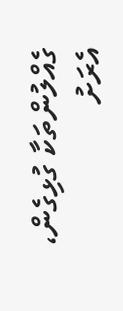ގެއްލުންތަކާ ގުޅިގެން، އެރަށު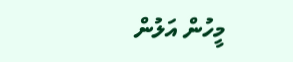މީހުން އަލުން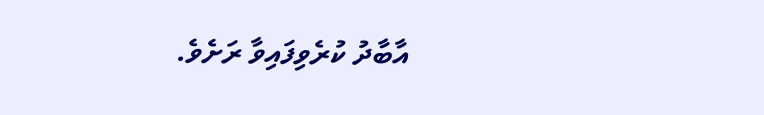އާބާދު ކުރެވިފައިވާ ރަށެވެ.